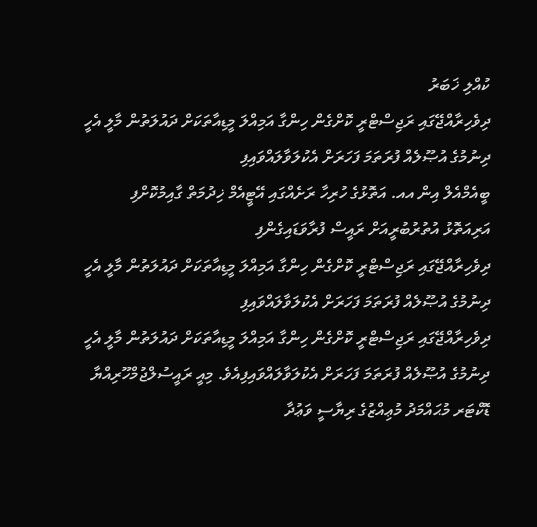ކުއްލި ޚަބަރު
ދިވެހިރާއްޖޭގައި ރަޖިސްޓްރީ ކޮށްގެން ހިންގާ އަމިއްލަ މީޑިއާތަކަށް ދައުލަތުން މާލީ އެހީ ދިނުމުގެ އުޞޫލެއް ފުރަތަމަ ފަހަރަށް އެކުލަވާލައްވައިފި
ބީއެމްއެލް އިން އއ. އަތޮޅުގެ ހުރިހާ ރަށެއްގައި އޭޓީއެމް ޚިދުމަތް ގާއިމުކޮށްފި
އަރިއަތޮޅު އުތުރުބުރީއަށް ރައީސް ފުރާވަޑައިގެންފި
ދިވެހިރާއްޖޭގައި ރަޖިސްޓްރީ ކޮށްގެން ހިންގާ އަމިއްލަ މީޑިއާތަކަށް ދައުލަތުން މާލީ އެހީ ދިނުމުގެ އުޞޫލެއް ފުރަތަމަ ފަހަރަށް އެކުލަވާލައްވައިފި
ދިވެހިރާއްޖޭގައި ރަޖިސްޓްރީ ކޮށްގެން ހިންގާ އަމިއްލަ މީޑިއާތަކަށް ދައުލަތުން މާލީ އެހީ ދިނުމުގެ އުޞޫލެއް ފުރަތަމަ ފަހަރަށް އެކުލަވާލައްވައިފިއެވެ. މިއީ ރައީސުލްޖުމްހޫރިއްޔާ ޑޮކްޓަރ މުޙައްމަދު މުޢިއްޒުގެ ރިޔާސީ ވަޢުދާ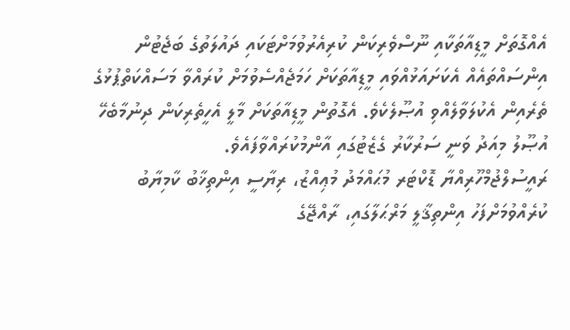އެއްގޮތަށް މީޑިއާތަކާއި ނޫސްވެރިކަން ކުރިއެރުވުމަށްޓަކައި ދައުލަތުގެ ބަޖެޓުން އިންސައްތައެއް އެކަށައަޅުއްވައި މީޑިއާތަކަށް ހަމަޖެއްސެވުމަށް ކުރައްވާ މަސައްކަތްޕުޅުގެ ތެރެއިން އެކުލަވާލެއްވި އުޞޫލެކެވެ. އެގޮތުން މީޑިއާތަކަށް މާލީ އެހީތެރިކަން ދިނުމާބެހޭ އުޞޫލު މިއަދު ވަނީ ސަރުކާރު ގެޒެޓުގައި އާންމުކުރައްވާފައެވެ.
ރައީސުލްޖުމްހޫރިއްޔާ ޑޮކްޓަރ މުޙައްމަދު މުޢިއްޒު، ރިޔާސީ އިންތިޚާބު ކާމިޔާބު ކުރެއްވުމަށްފަހު އިންތިޤާލީ މަރްޙަލާގައި، ރާއްޖޭގެ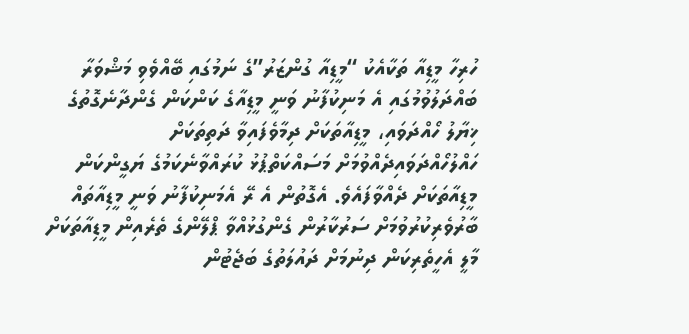ހުރިހާ މީޑިއާ ތަކާއެކު “މީޑިއާ ގުންޒަރު”ގެ ނަމުގައި ބޭއްވެވި މަޝްވަރާ ބައްދަލުވުމުގައި އެ މަނިކުފާނު ވަނީ މީޑިއާގެ ކަންކަން ގެންދާނެގޮތުގެ ޚިޔާލު ހޯއްދަވައި، މީޑިއާތަކަށް ދިމާވެފައިވާ ދަތިތަކަށް ހައްލުހޯއްދަވައިދެއްވުމަށް މަސައްކަތްޕުޅު ކުރައްވާނެކަމުގެ ޔަގީންކަން މީޑިއާތަކަށް ދެއްވާފައެވެ. އެގޮތުން އެ ރޭ އެމަނިކުފާނު ވަނީ މީޑިއާތައް ބާރުވެރިކުރުވުމަށް ސަރުކާރުން ގެންގުޅުއްވާ ޕްލޭންގެ ތެރެއިން މީޑިއާތަކަށް މާލީ އެހީތެރިކަން ދިނުމަށް ދައުލަތުގެ ބަޖެޓުން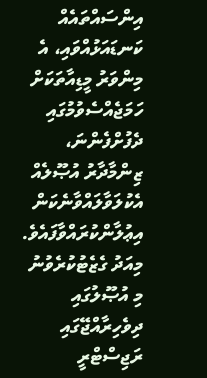އިންސައްތައެއް ކަނޑައަޅުއްވައި، އެ މިންވަރު މީޑިއާތަކަށް ހަމަޖެއްސެވުމުގައި ދެފުށްފެންނަ، ޒިންމާދާރު އުޞޫލެއް އެކުލަވާލައްވާނެކަން އިޢުލާންކުރައްވާފައެވެ.
މިއަދު ގެޒެޓުކުރެވުނު މި އުޞޫލުގައި ދިވެހިރާއްޖޭގައި ރަޖިސްޓްރީ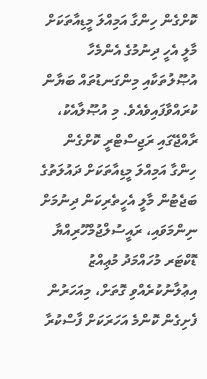ކޮށްގެން ހިންގާ އަމިއްލަ މީޑިއާތަކަށް މާލީ އެހީ ދިނުމުގެ އެންމެހާ އުޞޫލުތަކާއި މިންގަނޑުތައް ބަޔާން ކުރައްވާފައިވެއެވެ. މި އުޞޫލާއެކު، ރާއްޖޭގައި ރަޖިސްޓްރީ ކޮށްގެން ހިންގާ އަމިއްލަ މީޑިއާތަކަށް ދައުލަތުގެ ބަޖެޓުން މާލީ އެހީތެރިކަން ދިނުމަށް ނިންމަވައި، ރައީސުލްޖުމްހޫރިއްޔާ ޑޮކްޓަރ މުހައްމަދު މުޢިއްޒު އިޢުލާނުކުރެއްވި ގޮތަށް، މިއަހަރުން ފެށިގެން ކޮންމެ އަހަރަކަށް ފާސްކުރާ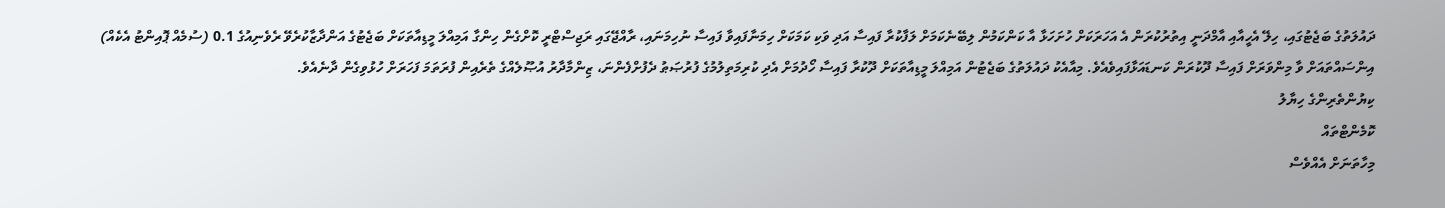ދައުލަތުގެ ބަޖެޓުގައި، ހިލޭ އެހީއާއި އާމްދަނީ އިތުރުކުރަން އެ އަހަރަކަށް ހުށަހަޅާ އާ ކަންކަމުން ލިބޭނެކަމަށް ލަފާކުރާ ފައިސާ އަދި ވަކި ކަމަކަށް ހިމަނާފައިވާ ފައިސާ ނުހިމަނައި، ރާއްޖޭގައި ރަޖިސްޓްރީ ކޮށްގެން ހިންގާ އަމިއްލަ މީޑިއާތަކަށް ބަޖެޓުގެ އަންދާޒާކުރެވޭ ރެވެނިއުގެ 0.1 (ސުމެއް ޕޮއިންޓު އެކެއް) އިންސައްތައަށް ވާ މިންވަރަށް ފައިސާ ދޫކުރަން ކަނޑައަޅާފައިވެއެވެ. މިއާއެކު ދައުލަތުގެ ބަޖެޓުން އަމިއްލަ މީޑިއާތަކަށް ދޫކުރާ ފައިސާ ހޯދުމަށް އެދި ކުރިމަތިލުމުގެ ފުރުޞަޠު ދެފުށްފެންނަ، ޒިންމާދާރު އުޞޫލެއްގެ ތެރެއިން ފުރަތަމަ ފަހަރަށް ހުޅުވިގެން ދާނެއެވެ.
ކިޔުންތެރިންގެ ހިޔާލު
ކޮމެންޓްތައް
މިހާތަނަށް އެއްވެސް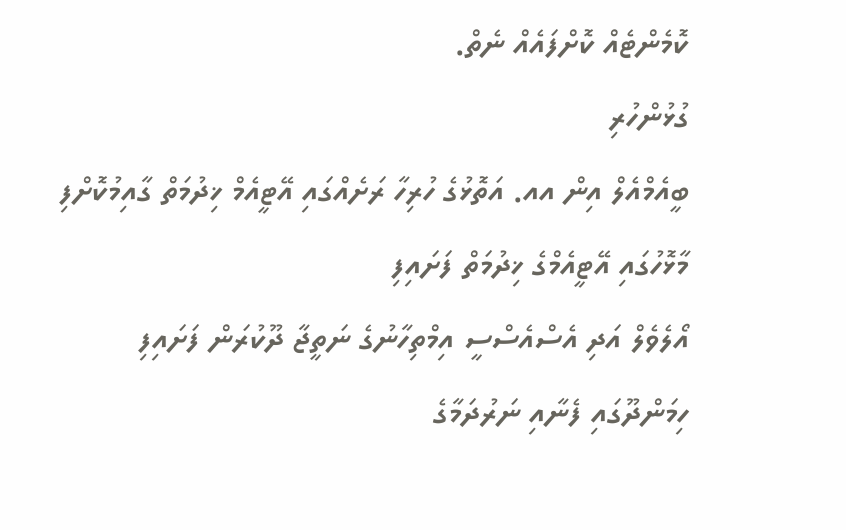ކޮމެންޓެއް ކޮށްފައެއް ނެތް.
ގުޅުންހުރި
ބީއެމްއެލް އިން އއ. އަތޮޅުގެ ހުރިހާ ރަށެއްގައި އޭޓީއެމް ޚިދުމަތް ގާއިމުކޮށްފި
މާޅޮހުގައި އޭޓީއެމްގެ ޚިދުމަތް ފަށައިފި
އޯލެވެލް އަދި އެސްއެސްސީ އިމްތިހާނުގެ ނަތީޖާ ދޫކުރަން ފަށައިފި
ހިމަންދޫގައި ފެނާއި ނަރުދަމާގެ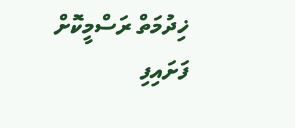ޚިދުމަތް ރަސްމީކޮށް ފަށައިފި